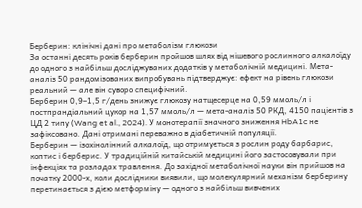Берберин: клінічні дані про метаболізм глюкози
За останні десять років берберин пройшов шлях від нішевого рослинного алкалоїду до одного з найбільш досліджуваних додатків у метаболічній медицині. Мета-аналіз 50 рандомізованих випробувань підтверджує: ефект на рівень глюкози реальний — але він суворо специфічний.
Берберин 0,9–1,5 г/день знижує глюкозу натщесерце на 0,59 ммоль/л і постпрандіальний цукор на 1,57 ммоль/л — мета-аналіз 50 РКД, 4150 пацієнтів з ЦД 2 типу (Wang et al., 2024). У монотерапії значного зниження HbA1c не зафіксовано. Дані отримані переважно в діабетичній популяції.
Берберин — ізохінолінний алкалоїд, що отримується з рослин роду барбарис, коптис і берберис. У традиційній китайській медицині його застосовували при інфекціях та розладах травлення. До західної метаболічної науки він прийшов на початку 2000-х, коли дослідники виявили, що молекулярний механізм берберину перетинається з дією метформіну — одного з найбільш вивчених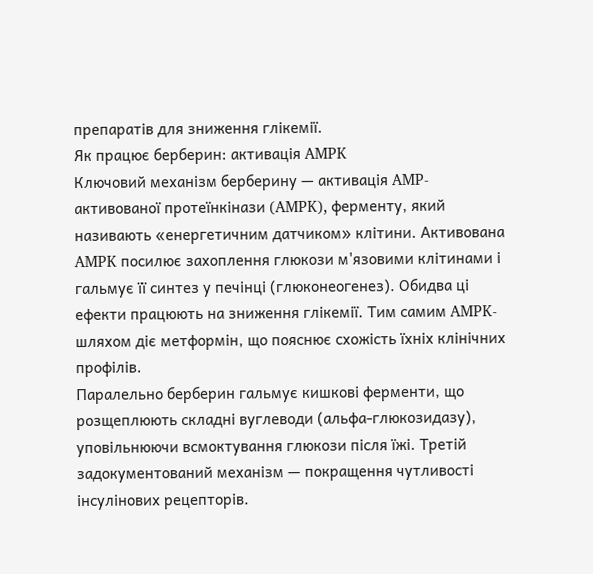препаратів для зниження глікемії.
Як працює берберин: активація AMPK
Ключовий механізм берберину — активація AMP-активованої протеїнкінази (AMPK), ферменту, який називають «енергетичним датчиком» клітини. Активована AMPK посилює захоплення глюкози м'язовими клітинами і гальмує її синтез у печінці (глюконеогенез). Обидва ці ефекти працюють на зниження глікемії. Тим самим AMPK-шляхом діє метформін, що пояснює схожість їхніх клінічних профілів.
Паралельно берберин гальмує кишкові ферменти, що розщеплюють складні вуглеводи (альфа-глюкозидазу), уповільнюючи всмоктування глюкози після їжі. Третій задокументований механізм — покращення чутливості інсулінових рецепторів.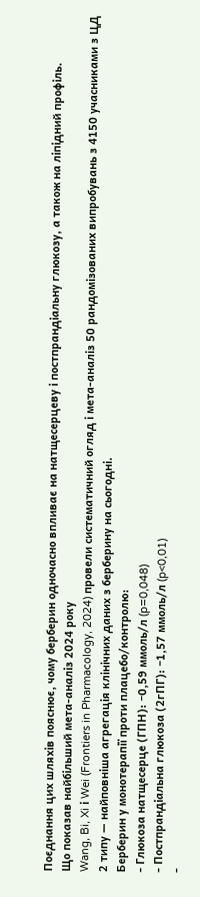Поєднання цих шляхів пояснює, чому берберин одночасно впливає на натщесерцеву і постпрандіальну глюкозу, а також на ліпідний профіль.
Що показав найбільший мета-аналіз 2024 року
Wang, Bi, Xi і Wei (Frontiers in Pharmacology, 2024) провели систематичний огляд і мета-аналіз 50 рандомізованих випробувань з 4150 учасниками з ЦД 2 типу — найповніша агрегація клінічних даних з берберину на сьогодні.
Берберин у монотерапії проти плацебо/контролю:
- Глюкоза натщесерце (ГПН): −0,59 ммоль/л (p=0,048)
- Постпрандіальна глюкоза (2гПГ): −1,57 ммоль/л (p<0,01)
-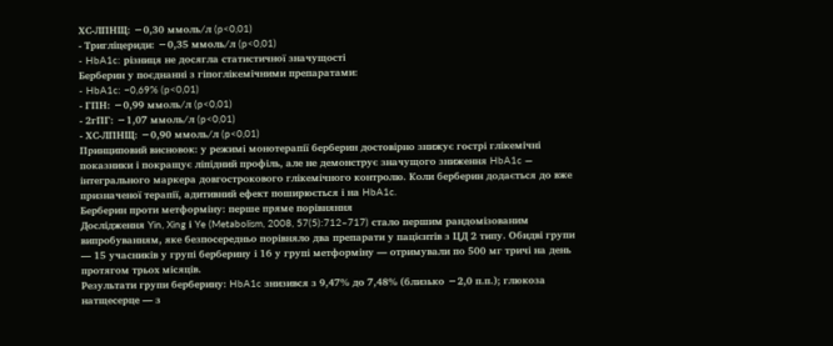ХС-ЛПНЩ: −0,30 ммоль/л (p<0,01)
- Тригліцериди: −0,35 ммоль/л (p<0,01)
- HbA1c: різниця не досягла статистичної значущості
Берберин у поєднанні з гіпоглікемічними препаратами:
- HbA1c: −0,69% (p<0,01)
- ГПН: −0,99 ммоль/л (p<0,01)
- 2гПГ: −1,07 ммоль/л (p<0,01)
- ХС-ЛПНЩ: −0,90 ммоль/л (p<0,01)
Принциповий висновок: у режимі монотерапії берберин достовірно знижує гострі глікемічні показники і покращує ліпідний профіль, але не демонструє значущого зниження HbA1c — інтегрального маркера довгострокового глікемічного контролю. Коли берберин додається до вже призначеної терапії, адитивний ефект поширюється і на HbA1c.
Берберин проти метформіну: перше пряме порівняння
Дослідження Yin, Xing і Ye (Metabolism, 2008, 57(5):712–717) стало першим рандомізованим випробуванням, яке безпосередньо порівняло два препарати у пацієнтів з ЦД 2 типу. Обидві групи — 15 учасників у групі берберину і 16 у групі метформіну — отримували по 500 мг тричі на день протягом трьох місяців.
Результати групи берберину: HbA1c знизився з 9,47% до 7,48% (близько −2,0 п.п.); глюкоза натщесерце — з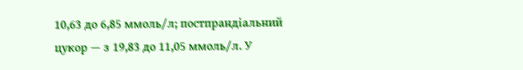10,63 до 6,85 ммоль/л; постпрандіальний цукор — з 19,83 до 11,05 ммоль/л. У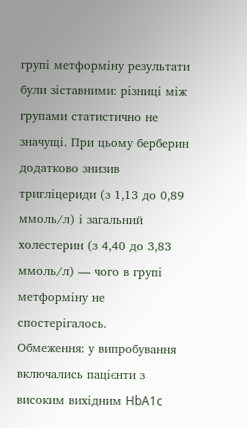групі метформіну результати були зіставними: різниці між групами статистично не значущі. При цьому берберин додатково знизив тригліцериди (з 1,13 до 0,89 ммоль/л) і загальний холестерин (з 4,40 до 3,83 ммоль/л) — чого в групі метформіну не спостерігалось.
Обмеження: у випробування включались пацієнти з високим вихідним HbA1c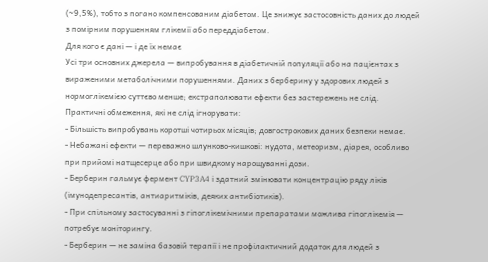(~9,5%), тобто з погано компенсованим діабетом. Це знижує застосовність даних до людей з помірним порушенням глікемії або переддіабетом.
Для кого є дані — і де їх немає
Усі три основних джерела — випробування в діабетичній популяції або на пацієнтах з вираженими метаболічними порушеннями. Даних з берберину у здорових людей з нормоглікемією суттєво менше; екстраполювати ефекти без застережень не слід.
Практичні обмеження, які не слід ігнорувати:
- Більшість випробувань коротші чотирьох місяців; довгострокових даних безпеки немає.
- Небажані ефекти — переважно шлунково-кишкові: нудота, метеоризм, діарея, особливо при прийомі натщесерце або при швидкому нарощуванні дози.
- Берберин гальмує фермент CYP3A4 і здатний змінювати концентрацію ряду ліків (імунодепресантів, антиаритміків, деяких антибіотиків).
- При спільному застосуванні з гіпоглікемічними препаратами можлива гіпоглікемія — потребує моніторингу.
- Берберин — не заміна базовій терапії і не профілактичний додаток для людей з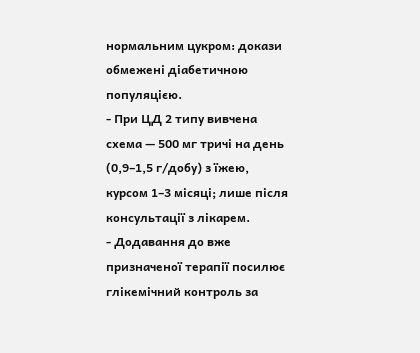нормальним цукром: докази обмежені діабетичною популяцією.
- При ЦД 2 типу вивчена схема — 500 мг тричі на день (0,9–1,5 г/добу) з їжею, курсом 1–3 місяці; лише після консультації з лікарем.
- Додавання до вже призначеної терапії посилює глікемічний контроль за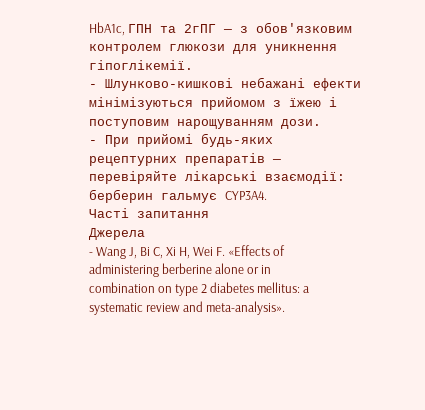HbA1c, ГПН та 2гПГ — з обов'язковим контролем глюкози для уникнення гіпоглікемії.
- Шлунково-кишкові небажані ефекти мінімізуються прийомом з їжею і поступовим нарощуванням дози.
- При прийомі будь-яких рецептурних препаратів — перевіряйте лікарські взаємодії: берберин гальмує CYP3A4.
Часті запитання
Джерела
- Wang J, Bi C, Xi H, Wei F. «Effects of administering berberine alone or in combination on type 2 diabetes mellitus: a systematic review and meta-analysis».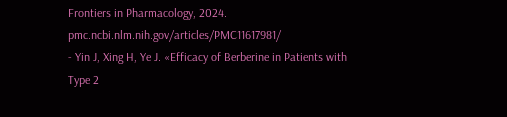Frontiers in Pharmacology, 2024. pmc.ncbi.nlm.nih.gov/articles/PMC11617981/
- Yin J, Xing H, Ye J. «Efficacy of Berberine in Patients with Type 2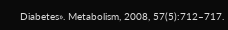Diabetes». Metabolism, 2008, 57(5):712–717.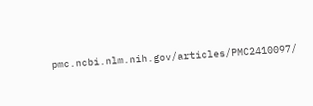pmc.ncbi.nlm.nih.gov/articles/PMC2410097/